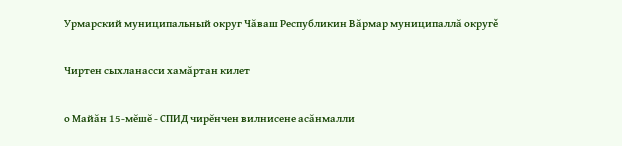Урмарский муниципальный округ Чăваш Республикин Вăрмар муниципаллă округě

Чиртен сыхланасси хамăртан килет

о Майăн 15-мĕшĕ - СПИД чирĕнчен вилнисене асăнмалли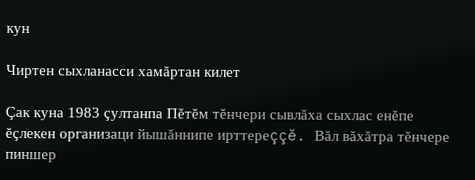кун

Чиртен сыхланасси хамăртан килет

Çак куна 1983 çултанпа Пĕтĕм тĕнчери сывлăха сыхлас енĕпе ĕçлекен организаци йышăннипе ирттереççĕ. Вăл вăхăтра тĕнчере пиншер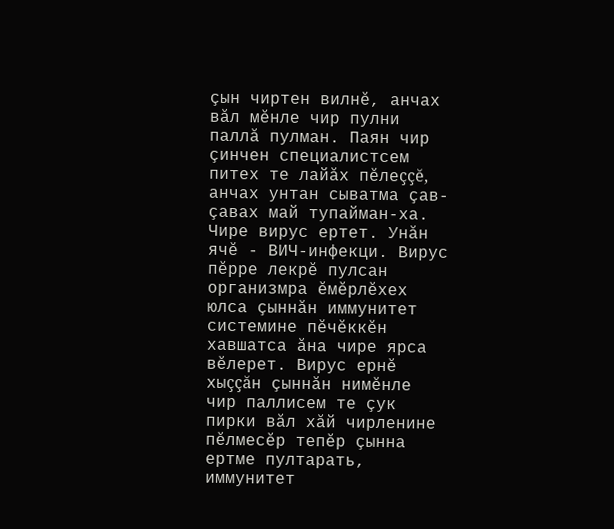çын чиртен вилнĕ, анчах вăл мĕнле чир пулни паллă пулман. Паян чир çинчен специалистсем питех те лайăх пĕлеççĕ, анчах унтан сыватма çав-çавах май тупайман-ха. Чире вирус ертет. Унăн ячĕ - ВИЧ-инфекци. Вирус пĕрре лекрĕ пулсан организмра ĕмĕрлĕхех юлса çыннăн иммунитет системине пĕчĕккĕн хавшатса ăна чире ярса вĕлерет. Вирус ернĕ хыççăн çыннăн нимĕнле чир паллисем те çук пирки вăл хăй чирленине пĕлмесĕр тепĕр çынна ертме пултарать, иммунитет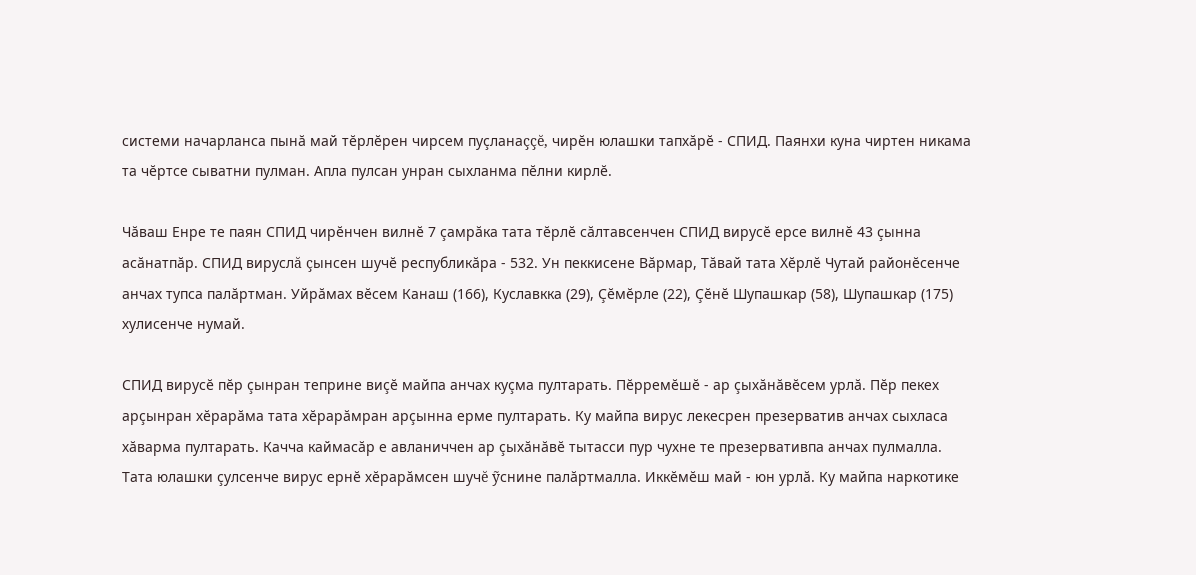системи начарланса пынă май тĕрлĕрен чирсем пуçланаççĕ, чирĕн юлашки тапхăрĕ - СПИД. Паянхи куна чиртен никама та чĕртсе сыватни пулман. Апла пулсан унран сыхланма пĕлни кирлĕ.

Чăваш Енре те паян СПИД чирĕнчен вилнĕ 7 çамрăка тата тĕрлĕ сăлтавсенчен СПИД вирусĕ ерсе вилнĕ 43 çынна асăнатпăр. СПИД вируслă çынсен шучĕ республикăра - 532. Ун пеккисене Вăрмар, Тăвай тата Хĕрлĕ Чутай районĕсенче анчах тупса палăртман. Уйрăмах вĕсем Канаш (166), Куславкка (29), Çĕмĕрле (22), Çĕнĕ Шупашкар (58), Шупашкар (175) хулисенче нумай.

СПИД вирусĕ пĕр çынран теприне виçĕ майпа анчах куçма пултарать. Пĕрремĕшĕ - ар çыхăнăвĕсем урлă. Пĕр пекех арçынран хĕрарăма тата хĕрарăмран арçынна ерме пултарать. Ку майпа вирус лекесрен презерватив анчах сыхласа хăварма пултарать. Качча каймасăр е авланиччен ар çыхăнăвĕ тытасси пур чухне те презервативпа анчах пулмалла. Тата юлашки çулсенче вирус ернĕ хĕрарăмсен шучĕ ỹснине палăртмалла. Иккĕмĕш май - юн урлă. Ку майпа наркотике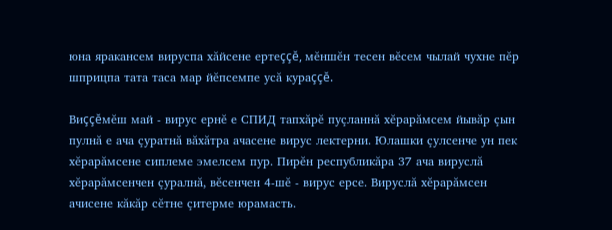юна яракансем вируспа хăйсене ертеççĕ, мĕншĕн тесен вĕсем чылай чухне пĕр шприцпа тата таса мар йĕпсемпе усă кураççĕ.

Виççĕмĕш май - вирус ернĕ е СПИД тапхăрĕ пуçланнă хĕрарăмсем йывăр çын пулнă е ача çуратнă вăхăтра ачасене вирус лектерни. Юлашки çулсенче ун пек хĕрарăмсене сиплеме эмелсем пур. Пирĕн республикăра 37 ача вируслă хĕрарăмсенчен çуралнă, вĕсенчен 4-шĕ - вирус ерсе. Вируслă хĕрарăмсен ачисене кăкăр сĕтне çитерме юрамасть.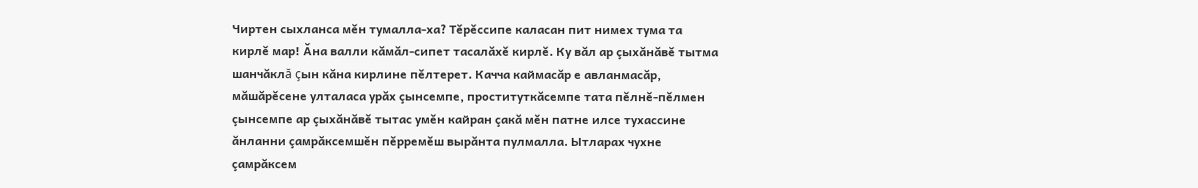Чиртен сыхланса мĕн тумалла-ха? Тĕрĕссипе каласан пит нимех тума та кирлĕ мар! Ăна валли кăмăл-сипет тасалăхĕ кирлĕ. Ку вăл ар çыхăнăвĕ тытма шанчăклă çын кăна кирлине пĕлтерет. Качча каймасăр е авланмасăр, мăшăрĕсене улталаса урăх çынсемпе, проституткăсемпе тата пĕлнĕ-пĕлмен çынсемпе ар çыхăнăвĕ тытас умĕн кайран çакă мĕн патне илсе тухассине ăнланни çамрăксемшĕн пĕрремĕш вырăнта пулмалла. Ытларах чухне çамрăксем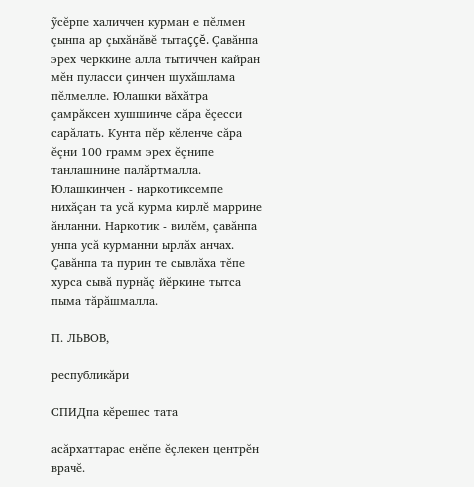ỹсĕрпе халиччен курман е пĕлмен çынпа ар çыхăнăвĕ тытаççĕ. Çавăнпа эрех черккине алла тытиччен кайран мĕн пуласси çинчен шухăшлама пĕлмелле. Юлашки вăхăтра çамрăксен хушшинче сăра ĕçесси сарăлать. Кунта пĕр кĕленче сăра ĕçни 100 грамм эрех ĕçнипе танлашнине палăртмалла. Юлашкинчен - наркотиксемпе нихăçан та усă курма кирлĕ маррине ăнланни. Наркотик - вилĕм, çавăнпа унпа усă курманни ырлăх анчах. Çавăнпа та пурин те сывлăха тĕпе хурса сывă пурнăç йĕркине тытса пыма тăрăшмалла.

П. ЛЬВОВ,

республикăри

СПИДпа кĕрешес тата

асăрхаттарас енĕпе ĕçлекен центрĕн врачĕ.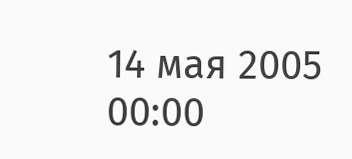14 мая 2005
00:00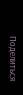Поделиться